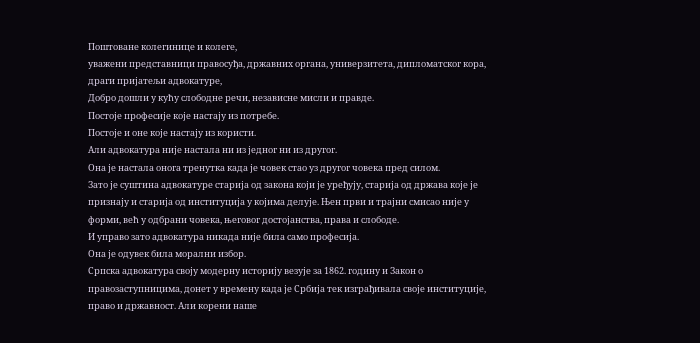Поштоване колегинице и колеге,
уважени представници правосуђа, државних органа, универзитета, дипломатског кора,
драги пријатељи адвокатуре,
Добро дошли у кућу слободне речи, независне мисли и правде.
Постоје професије које настају из потребе.
Постоје и оне које настају из користи.
Али адвокатура није настала ни из једног ни из другог.
Она је настала онога тренутка када је човек стао уз другог човека пред силом.
Зато је суштина адвокатуре старија од закона који је уређују, старија од држава које је признају и старија од институција у којима делује. Њен први и трајни смисао није у форми, већ у одбрани човека, његовог достојанства, права и слободе.
И управо зато адвокатура никада није била само професија.
Она је одувек била морални избор.
Српска адвокатура своју модерну историју везује за 1862. годину и Закон о правозаступницима, донет у времену када је Србија тек изграђивала своје институције, право и државност. Али корени наше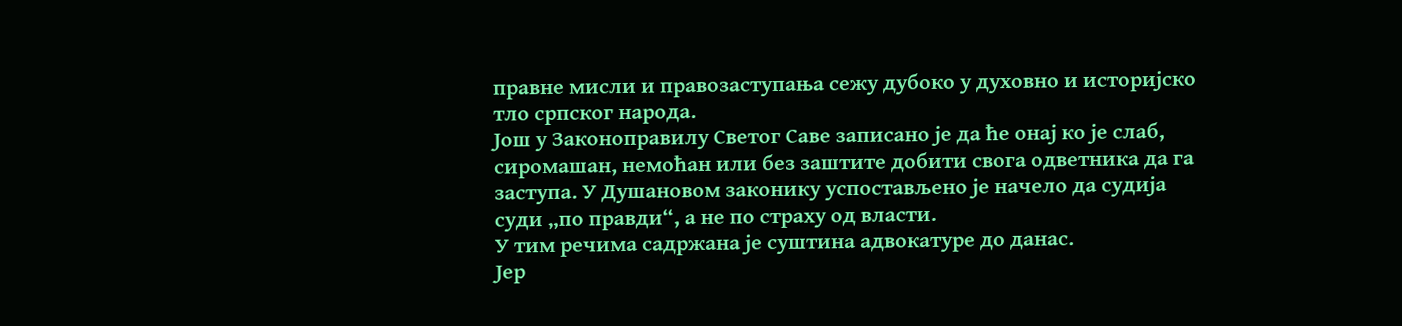правне мисли и правозаступања сежу дубоко у духовно и историјско тло српског народа.
Још у Законоправилу Светог Саве записано је да ће онај ко је слаб, сиромашан, немоћан или без заштите добити свога одветника да га заступа. У Душановом законику успостављено је начело да судија суди „по правди“, а не по страху од власти.
У тим речима садржана је суштина адвокатуре до данас.
Јер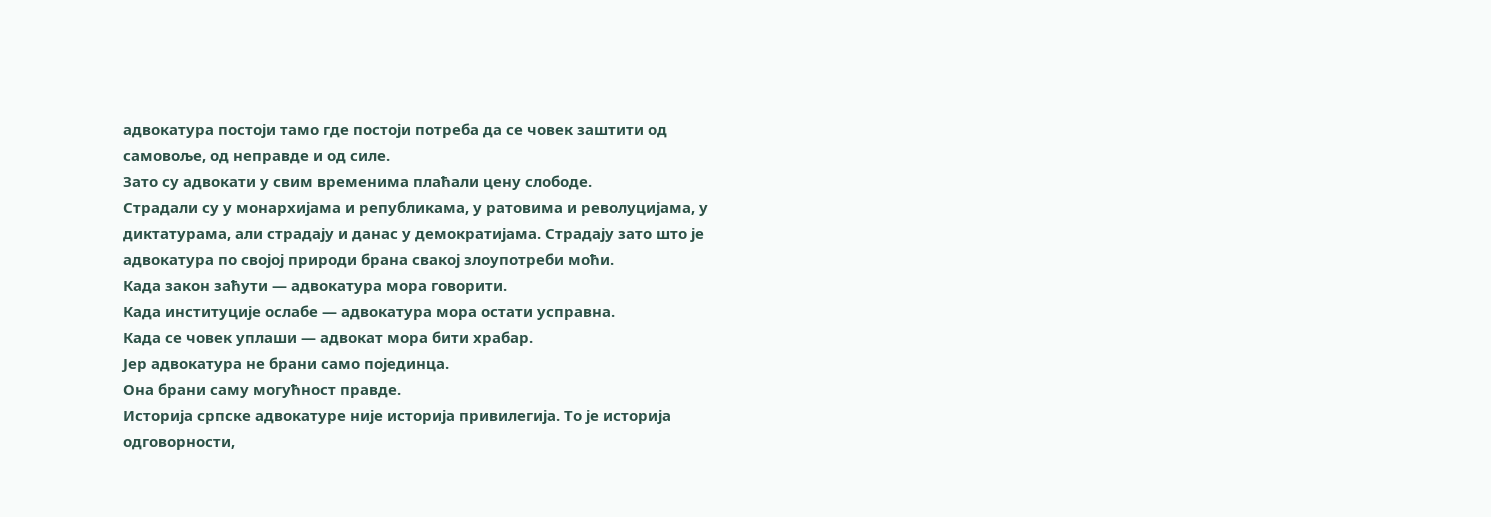адвокатура постоји тамо где постоји потреба да се човек заштити од самовоље, од неправде и од силе.
Зато су адвокати у свим временима плаћали цену слободе.
Страдали су у монархијама и републикама, у ратовима и револуцијама, у диктатурама, али страдају и данас у демократијама. Страдају зато што је адвокатура по својој природи брана свакој злоупотреби моћи.
Када закон заћути — адвокатура мора говорити.
Када институције ослабе — адвокатура мора остати усправна.
Када се човек уплаши — адвокат мора бити храбар.
Јер адвокатура не брани само појединца.
Она брани саму могућност правде.
Историја српске адвокатуре није историја привилегија. То је историја одговорности,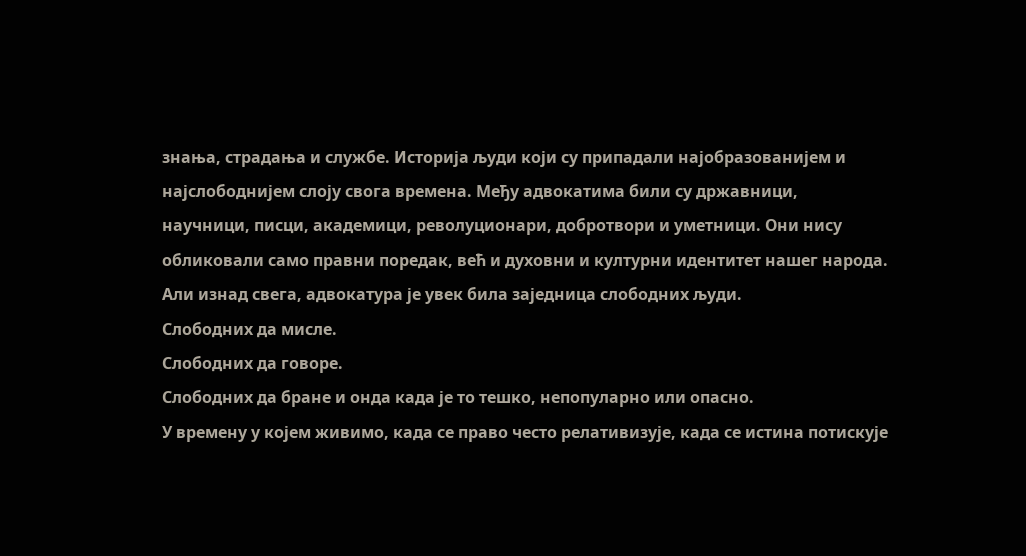знања, страдања и службе. Историја људи који су припадали најобразованијем и најслободнијем слоју свога времена. Међу адвокатима били су државници, научници, писци, академици, револуционари, добротвори и уметници. Они нису обликовали само правни поредак, већ и духовни и културни идентитет нашег народа.
Али изнад свега, адвокатура је увек била заједница слободних људи.
Слободних да мисле.
Слободних да говоре.
Слободних да бране и онда када је то тешко, непопуларно или опасно.
У времену у којем живимо, када се право често релативизује, када се истина потискује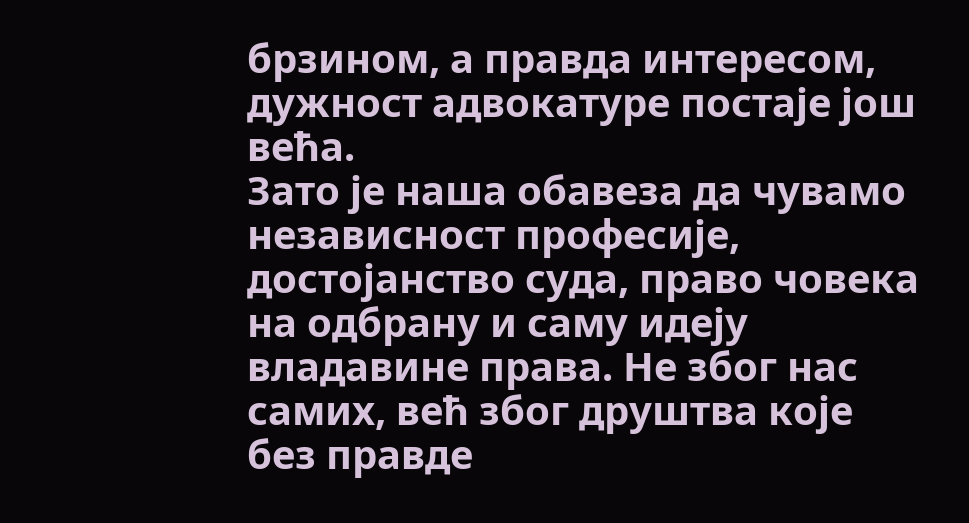брзином, а правда интересом, дужност адвокатуре постаје још већа.
Зато је наша обавеза да чувамо независност професије, достојанство суда, право човека на одбрану и саму идеју владавине права. Не због нас самих, већ због друштва које без правде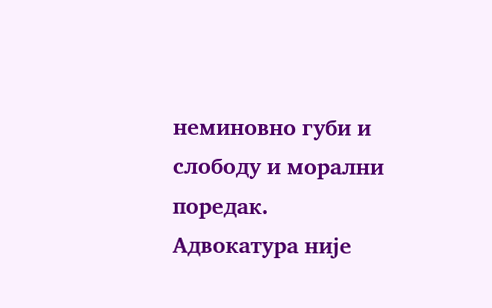неминовно губи и слободу и морални поредак.
Адвокатура није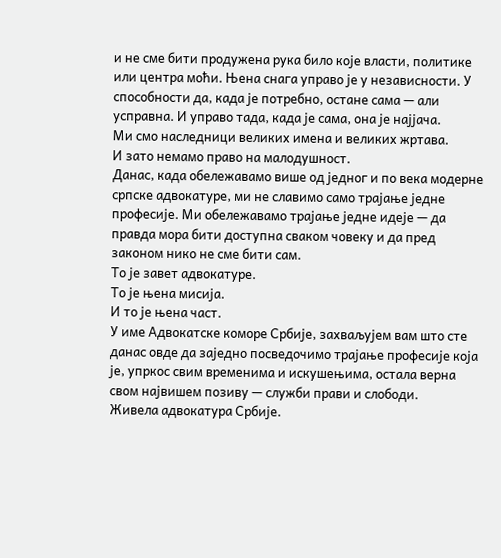и не сме бити продужена рука било које власти, политике или центра моћи. Њена снага управо је у независности. У способности да, када је потребно, остане сама — али усправна. И управо тада, када је сама, она је најјача.
Ми смо наследници великих имена и великих жртава.
И зато немамо право на малодушност.
Данас, када обележавамо више од једног и по века модерне српске адвокатуре, ми не славимо само трајање једне професије. Ми обележавамо трајање једне идеје — да правда мора бити доступна сваком човеку и да пред законом нико не сме бити сам.
То је завет адвокатуре.
То је њена мисија.
И то је њена част.
У име Адвокатске коморе Србије, захваљујем вам што сте данас овде да заједно посведочимо трајање професије која је, упркос свим временима и искушењима, остала верна свом највишем позиву — служби прави и слободи.
Живела адвокатура Србије.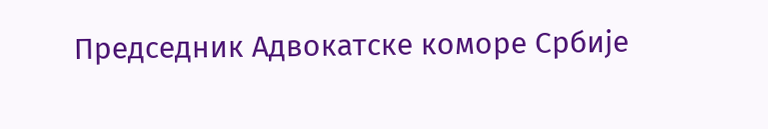Председник Адвокатске коморе Србије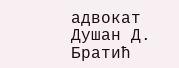адвокат Душан Д. Братић